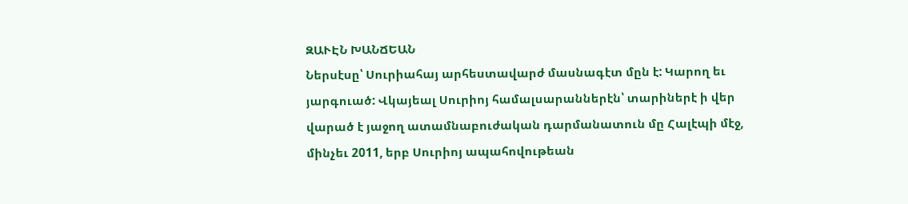ԶԱՒԷՆ ԽԱՆՃԵԱՆ
Ներսէսը՝ Սուրիահայ արհեստավարժ մասնագէտ մըն է: Կարող եւ յարգուած: Վկայեալ Սուրիոյ համալսարաններէն՝ տարիներէ ի վեր վարած է յաջող ատամնաբուժական դարմանատուն մը Հալէպի մէջ, մինչեւ 2011, երբ Սուրիոյ ապահովութեան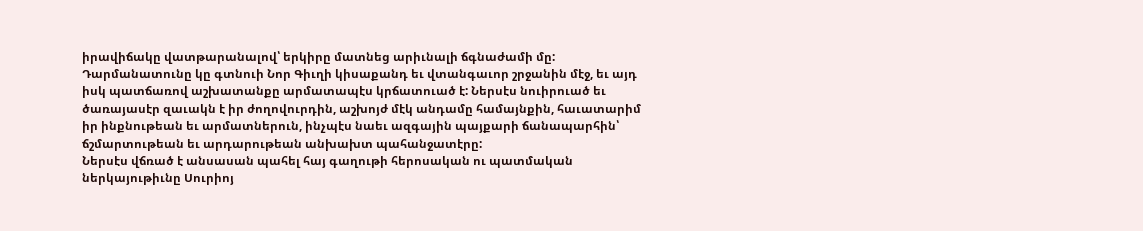իրավիճակը վատթարանալով՝ երկիրը մատնեց արիւնալի ճգնաժամի մը: Դարմանատունը կը գտնուի Նոր Գիւղի կիսաքանդ եւ վտանգաւոր շրջանին մէջ, եւ այդ իսկ պատճառով աշխատանքը արմատապէս կրճատուած է: Ներսէս նուիրուած եւ ծառայասէր զաւակն է իր ժողովուրդին, աշխոյժ մէկ անդամը համայնքին, հաւատարիմ իր ինքնութեան եւ արմատներուն, ինչպէս նաեւ ազգային պայքարի ճանապարհին՝ ճշմարտութեան եւ արդարութեան անխախտ պահանջատէրը:
Ներսէս վճռած է անսասան պահել հայ գաղութի հերոսական ու պատմական ներկայութիւնը Սուրիոյ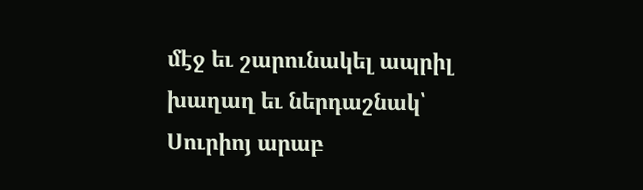մէջ եւ շարունակել ապրիլ խաղաղ եւ ներդաշնակ՝ Սուրիոյ արաբ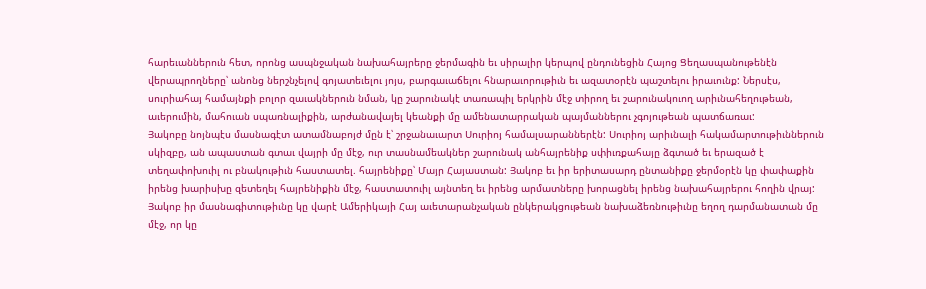հարեւաններուն հետ, որոնց ասպնջական նախահայրերը ջերմագին եւ սիրալիր կերպով ընդունեցին Հայոց Ցեղասպանութենէն վերապրողները՝ անոնց ներշնչելով գոյատեւելու յոյս, բարգաւաճելու հնարաւորութիւն եւ ազատօրէն պաշտելու իրաւունք: Ներսէս, սուրիահայ համայնքի բոլոր զաւակներուն նման, կը շարունակէ տառապիլ երկրին մէջ տիրող եւ շարունակուող արիւնահեղութեան, աւերումին, մահուան սպառնալիքին, արժանավայել կեանքի մը ամենատարրական պայմաններու չգոյութեան պատճառաւ:
Յակոբը նոյնպէս մասնագէտ ատամնաբոյժ մըն է՝ շրջանաւարտ Սուրիոյ համալսարաններէն: Սուրիոյ արիւնալի հակամարտութիւններուն սկիզբը, ան ապաստան գտաւ վայրի մը մէջ, ուր տասնամեակներ շարունակ անհայրենիք սփիւռքահայը ձգտած եւ երազած է տեղափոխուիլ ու բնակութիւն հաստատել. հայրենիքը՝ Մայր Հայաստան: Յակոբ եւ իր երիտասարդ ընտանիքը ջերմօրէն կը փափաքին իրենց խարիսխը զետեղել հայրենիքին մէջ, հաստատուիլ այնտեղ եւ իրենց արմատները խորացնել իրենց նախահայրերու հողին վրայ: Յակոբ իր մասնագիտութիւնը կը վարէ Ամերիկայի Հայ աւետարանչական ընկերակցութեան նախաձեռնութիւնը եղող դարմանատան մը մէջ, որ կը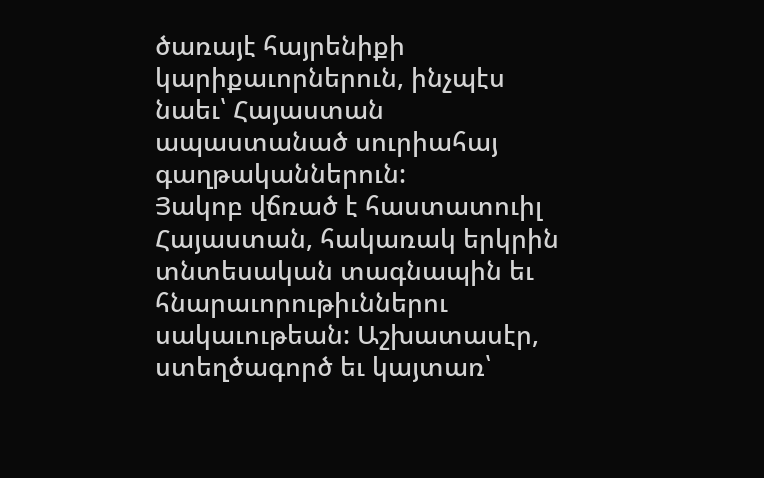ծառայէ հայրենիքի կարիքաւորներուն, ինչպէս նաեւ՝ Հայաստան ապաստանած սուրիահայ գաղթականներուն:
Յակոբ վճռած է հաստատուիլ Հայաստան, հակառակ երկրին տնտեսական տագնապին եւ հնարաւորութիւններու սակաւութեան: Աշխատասէր, ստեղծագործ եւ կայտառ՝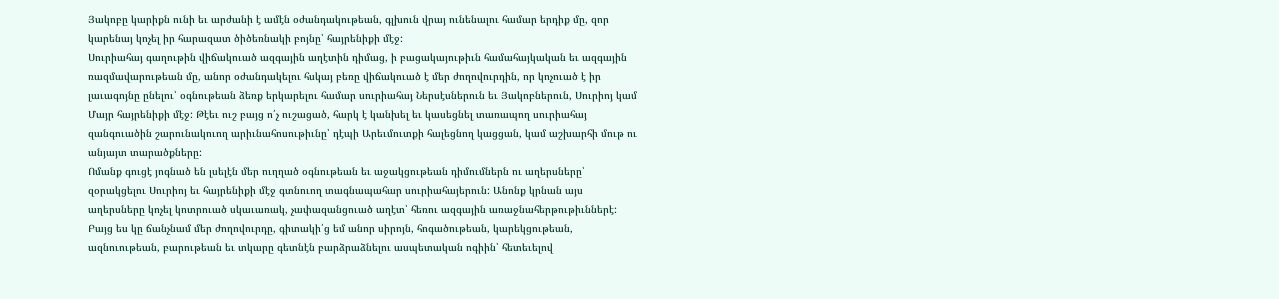Յակոբը կարիքն ունի եւ արժանի է ամէն օժանդակութեան, գլխուն վրայ ունենալու համար երդիք մը, զոր կարենայ կոչել իր հարազատ ծիծեռնակի բոյնը՝ հայրենիքի մէջ:
Սուրիահայ գաղութին վիճակուած ազգային աղէտին դիմաց, ի բացակայութիւն համահայկական եւ ազգային ռազմավարութեան մը, անոր օժանդակելու հսկայ բեռը վիճակուած է մեր ժողովուրդին, որ կոչուած է իր լաւագոյնը ընելու՝ օգնութեան ձեռք երկարելու համար սուրիահայ Ներսէսներուն եւ Յակոբներուն, Սուրիոյ կամ Մայր հայրենիքի մէջ: Թէեւ ուշ բայց ո՛չ ուշացած, հարկ է կանխել եւ կասեցնել տառապող սուրիահայ զանգուածին շարունակուող արիւնահոսութիւնը՝ դէպի Արեւմուտքի հալեցնող կացցան, կամ աշխարհի մութ ու անյայտ տարածքները:
Ոմանք գուցէ յոգնած են լսելէն մեր ուղղած օգնութեան եւ աջակցութեան դիմումներն ու աղերսները՝ զօրակցելու Սուրիոյ եւ հայրենիքի մէջ գտնուող տագնապահար սուրիահայերուն: Անոնք կրնան այս աղերսները կոչել կոտրուած սկաւառակ, չափազանցուած աղէտ՝ հեռու ազգային առաջնահերթութիւններէ: Բայց ես կը ճանչնամ մեր ժողովուրդը, գիտակի՛ց եմ անոր սիրոյն, հոգածութեան, կարեկցութեան, ազնուութեան, բարութեան եւ տկարը գետնէն բարձրաձնելու ասպետական ոգիին՝ հետեւելով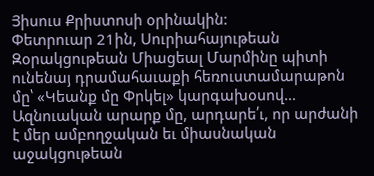Յիսուս Քրիստոսի օրինակին:
Փետրուար 21ին, Սուրիահայութեան Զօրակցութեան Միացեալ Մարմինը պիտի ունենայ դրամահաւաքի հեռուստամարաթոն մը՝ «Կեանք մը Փրկել» կարգախօսով… Ազնուական արարք մը, արդարե՛ւ, որ արժանի է մեր ամբողջական եւ միասնական աջակցութեան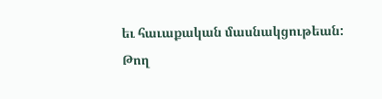եւ հաւաքական մասնակցութեան:
Թող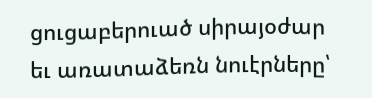ցուցաբերուած սիրայօժար եւ առատաձեռն նուէրները՝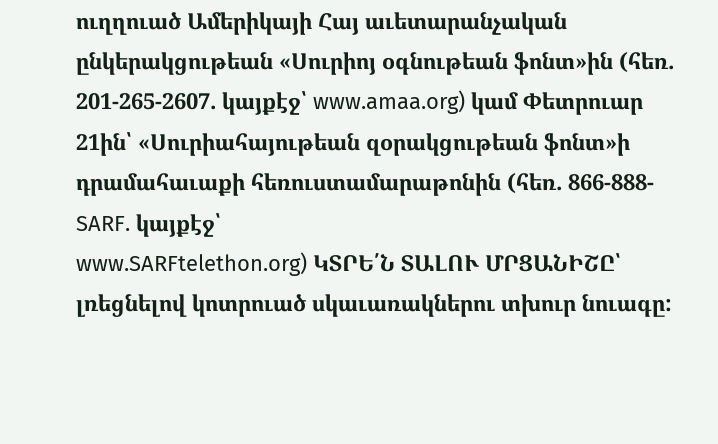ուղղուած Ամերիկայի Հայ աւետարանչական ընկերակցութեան «Սուրիոյ օգնութեան ֆոնտ»ին (հեռ. 201-265-2607. կայքէջ՝ www.amaa.org) կամ Փետրուար 21ին՝ «Սուրիահայութեան զօրակցութեան ֆոնտ»ի դրամահաւաքի հեռուստամարաթոնին (հեռ. 866-888-SARF. կայքէջ՝
www.SARFtelethon.org) ԿՏՐԵ՛Ն ՏԱԼՈՒ ՄՐՑԱՆԻՇԸ՝ լռեցնելով կոտրուած սկաւառակներու տխուր նուագը: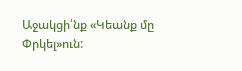Աջակցի՛նք «Կեանք մը Փրկել»ուն: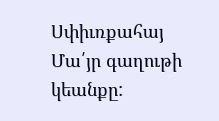Սփիւռքահայ Մա՛յր գաղութի կեանքը: